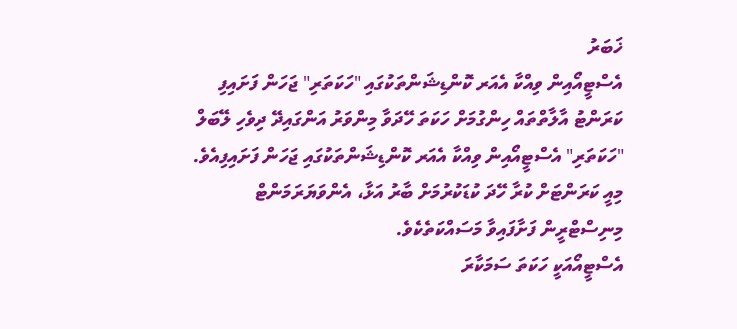ޚަބަރު
އެސްޓީއޯއިން ވިއްކާ އެއަރ ކޮންޑިޝަންތަކުގައި "ހަކަތަރި" ޖަހަން ފަށައިފި
ކަރަންޓު އާލާތްތައް ހިންގުމަށް ހަކަތަ ހޭދަވާ މިންވަރު އަންގައިދޭ ދިވެހި ލޭބަލް "ހަކަތަރި" އެސްޓީއޯއިން ވިއްކާ އެއަރ ކޮންޑިޝަންތަކުގައި ޖަހަން ފަށައިފިއެވެ.
މިއީ ކަރަންޓަށް ކުރާ ހޭދަ ކުޑަކުރުމަށް ބާރު އަޅާ، އެންވަޔަރަމަންޓް މިނިސްޓްރީން ފަށާފައިވާ މަސައްކަތެކެވެ.
އެސްޓީއޯއަކީ ހަކަތަ ސަމަކާރަ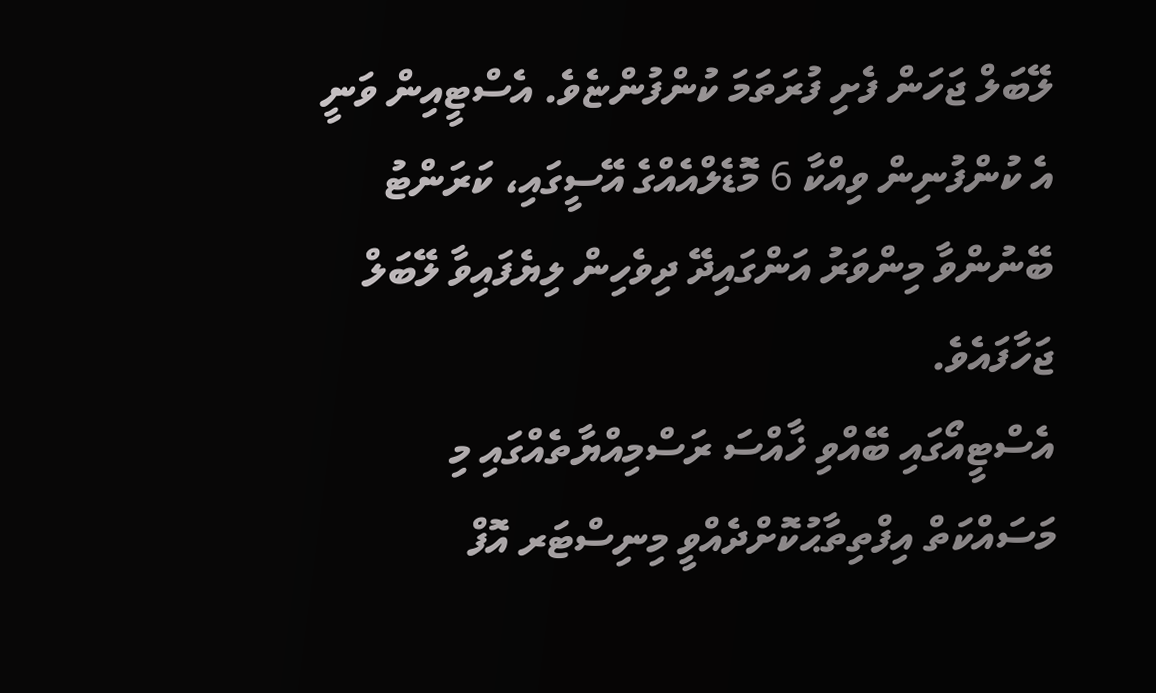ލޭބަލް ޖަހަން ފެށި ފުރަތަމަ ކުންފުންޏެވެ. އެސްޓީއިން ވަނީ އެ ކުންފުނިން ވިއްކާ 6 މޮޑެލްއެއްގެ އޭސީގައި، ކަރަންޓު ބޭނުންވާ މިންވަރު އަންގައިދޭ ދިވެހިން ލިޔެފައިވާ ލޭބަލް ޖަހާފައެވެ.
އެސްޓީއޯގައި ބޭއްވި ޚާއްސަ ރަސްމިއްޔާތެއްގައި މި މަސައްކަތް އިފްތިތާޙުކޮށްދެއްވީ މިނިސްޓަރ އޮފް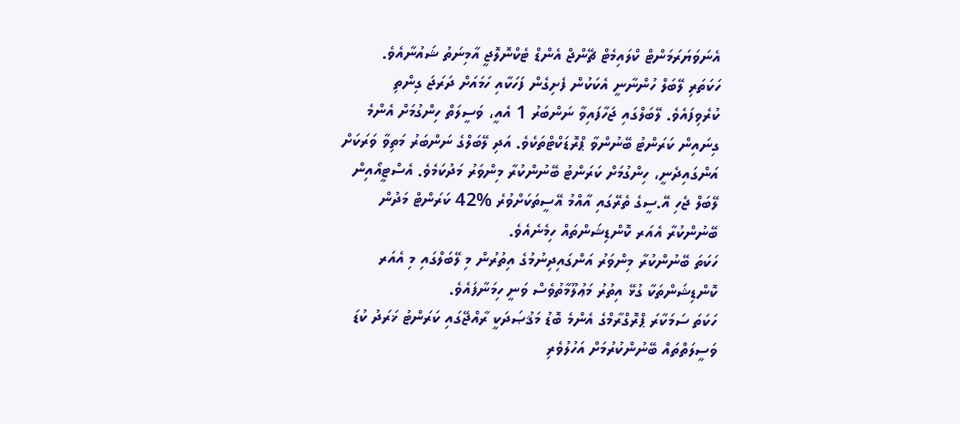އެނަވަޔަރަމަންޓް ކްލައިމެޓް ޗޭންޖް އެންޑް ޓެކްނޮލޮޖީ އާމިނަތު ޝައުނާއެވެ.
ހަކަތަރި ލޭބަލް ހުންނާނީ އެކަކުން ފެށިގެން ފަހަކާއި ހަމައަށް ދަރަޖަ ގިންތި ކުރެވިފައެވެ. ލޭބަލްގައި ޖަހާފައިވާ ނަންބަރު 1 އެއީ، ވަސީލަތް ހިންގުމަށް އެންމެ ގިނައިން ކަރަންޓު ބޭނުންވާ ޕްރޮޑަކްޓްތަކެވެ. އަދި ލޭބަލްގެ ނަންބަރު މަތިވާ ވަރަކަށް އަންގައިދެނީ، ހިންގުމަށް ކަރަންޓު ބޭނުންކުރާ މިންވަރު މަދުކަމެވެ. އެސްޓީއޯއިން ލޭބަލް ޖެހި އޭ.ސީގެ ތެރޭގައި އާއްމު އޭސީތަކަށްވުރެ %42 ކަރަންޓް މަދުން ބޭނުންކުރާ އެއަރ ކޮންޑިޝަންތައް ހިމެނެއެވެ.
ހަކަތަ ބޭނުންކުރާ މިންވަރު އަންގައިދިނުމުގެ އިތުރުން މި ލޭބަލްގައި މި އެއަރ ކޮންޑިޝަންތަކާ ގުޅޭ އިތުރު މަޢުލޫމާތުވެސް ވަނީ ހިމަނާފައެވެ.
ހަކަތަ ސަމަކާރަ ޕްރޮގްރާމްގެ އެންމެ ބޮޑު މަޤުޞަދަކީ ރާއްޖޭގައި ކަރަންޓު ޚަރަދު ކުޑަ ވަސީލަތްތައް ބޭނުންކުރުމަށް އަހުލުވެރި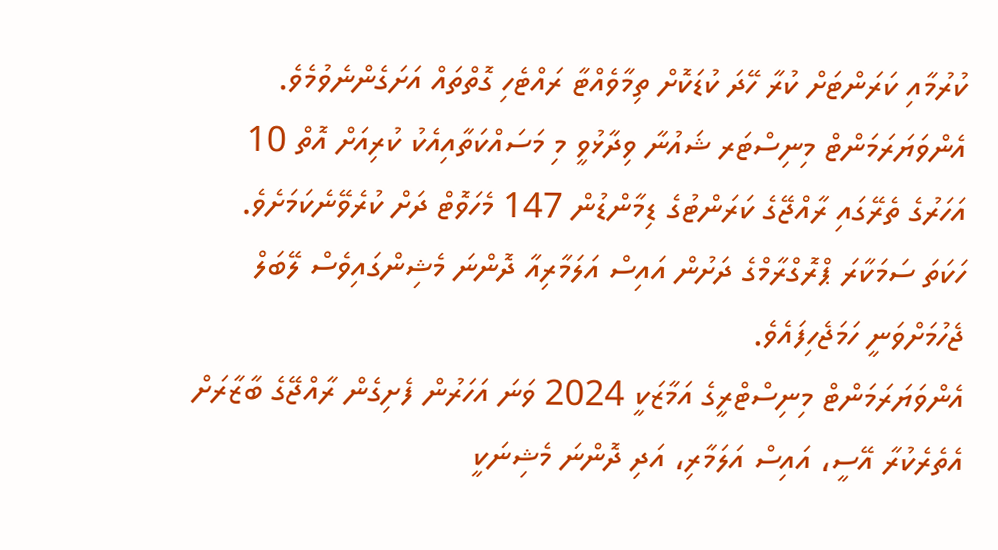ކުރުމާއި ކަރަންޓަށް ކުރާ ހޭދަ ކުޑަކޮށް ތިމާވެއްޓާ ރައްޓެހި ގޮތްތައް އަށަގެންނެވުމެވެ. އެންވަޔަރަމަންޓް މިނިސްޓަރ ޝައުނާ ވިދާޅުވީ މި މަސައްކަތާއިއެކު ކުރިއަށް އޮތް 10 އަހަރުގެ ތެރޭގައި ރާއްޖޭގެ ކަރަންޓުގެ ޑިމާންޑުން 147 މެހަވޮޓް ދަށް ކުރެވޭނެކަމަށެވެ.
ހަކަތަ ސަމަކާރަ ޕްރޮގްރާމްގެ ދަށުން އައިސް އަލަމާރިއާ ދޮންނަ މެޝިންގައިވެސް ލޭބަލް ޖެހުމަށްވަނީ ހަމަޖެހިފައެވެ.
އެންވަޔަރަމަންޓް މިނިސްޓްރީގެ އަމާޒަކީ 2024 ވަނަ އަހަރުން ފެށިގެން ރާއްޖޭގެ ބާޒާރަށް އެތެރެކުރާ އޭސީ، އައިސް އަލަމާރި، އަދި ދޮންނަ މެޝިނަކީ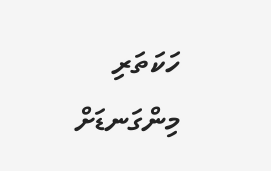ހަކަތަރި މިންގަނޑަށް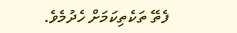ފެތޭ ތަކެތިކަމަށް ހެދުމެވެ.